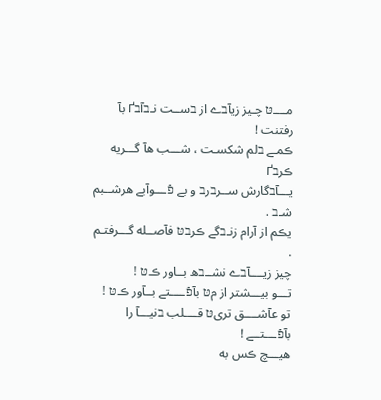مــــטּ چـیز زیآבے از בســت نـבآבҐ بآ رفتنت !
ڪمـے בلم شکسـت ، شـــب هآ گـــریه ڪرבҐ
یـــآבگارش ســرבرב و بے פֿـــوآبے هرشــبم شـב .
یڪم از آرام زنـבگے ڪرבטּ فآصــله گـــرفتـم .
چیز زیــــآבے نشــבه بــاور ڪטּ !
تـــو بیـــشتر از مטּ بآפֿــــتے بــآور ڪטּ !
تو عآشــــق تریטּ قــــلب בنیـــآ را بآפֿـــتــے !
هیـــچ ڪس به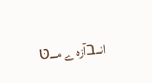انــבآزه ے مـــטּ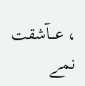، عـــآشقت نمے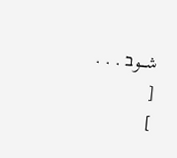شـــوב . . .
[
]